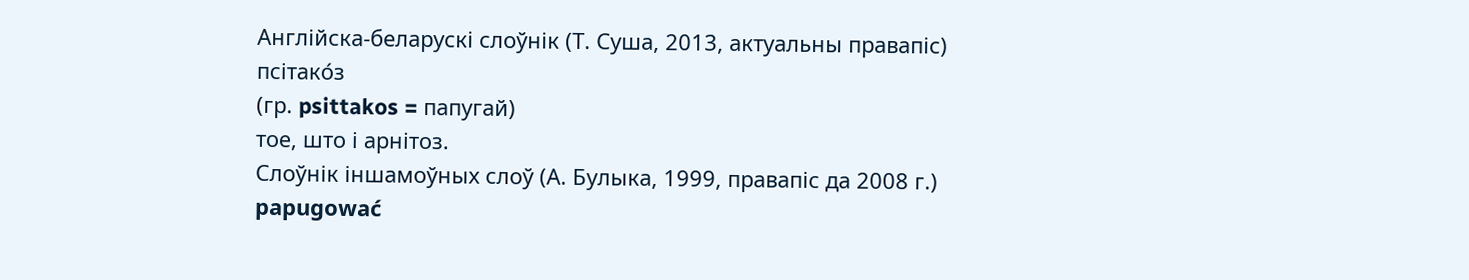Англійска-беларускі слоўнік (Т. Суша, 2013, актуальны правапіс)
псітако́з
(гр. psittakos = папугай)
тое, што і арнітоз.
Слоўнік іншамоўных слоў (А. Булыка, 1999, правапіс да 2008 г.)
papugować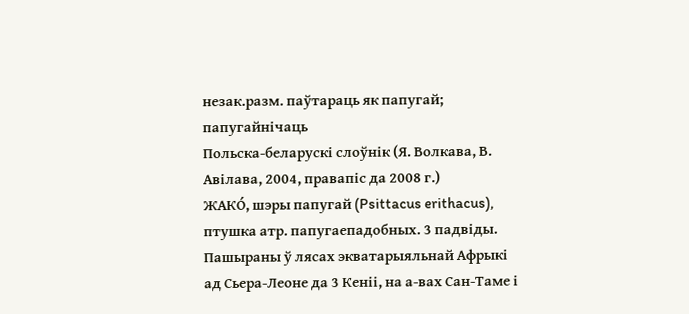незак.разм. паўтараць як папугай; папугайнічаць
Польска-беларускі слоўнік (Я. Волкава, В. Авілава, 2004, правапіс да 2008 г.)
ЖАКО́, шэры папугай (Psittacus erithacus),
птушка атр. папугаепадобных. 3 падвіды. Пашыраны ў лясах экватарыяльнай Афрыкі ад Сьера-Леоне да 3 Кеніі, на а-вах Сан-Таме і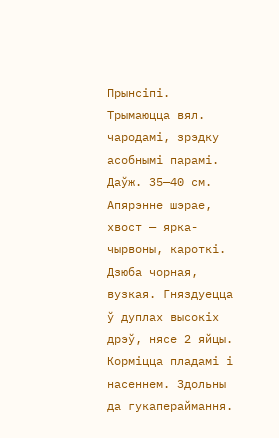Прынсіпі. Трымаюцца вял. чародамі, зрэдку асобнымі парамі.
Даўж. 35—40 см. Апярэнне шэрае, хвост — ярка-чырвоны, кароткі. Дзюба чорная, вузкая. Гняздуецца ў дуплах высокіх дрэў, нясе 2 яйцы. Корміцца пладамі і насеннем. Здольны да гукапераймання.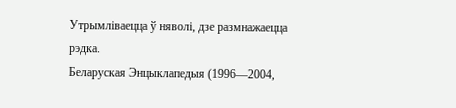Утрымліваецца ў няволі, дзе размнажаецца рэдка.
Беларуская Энцыклапедыя (1996—2004,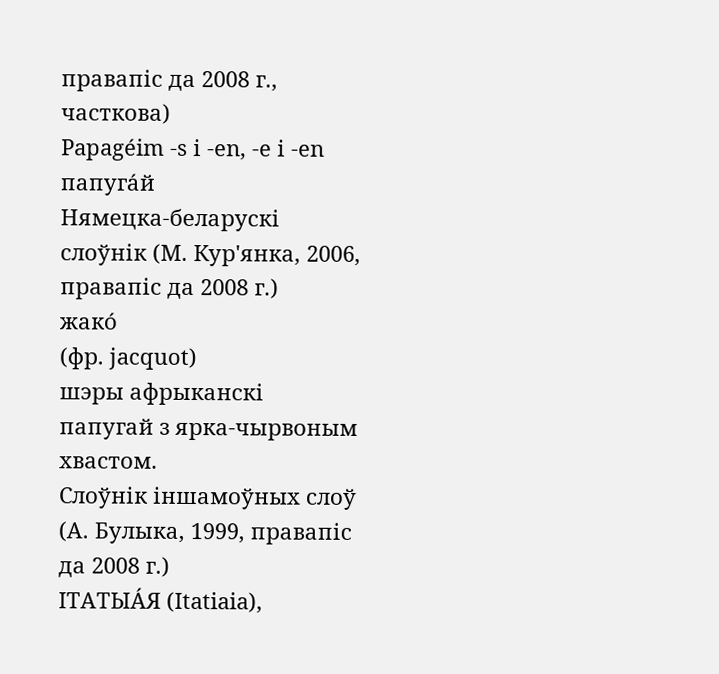правапіс да 2008 г., часткова)
Papagéim -s і -en, -e і -en папуга́й
Нямецка-беларускі слоўнік (М. Кур'янка, 2006, правапіс да 2008 г.)
жако́
(фр. jacquot)
шэры афрыканскі папугай з ярка-чырвоным хвастом.
Слоўнік іншамоўных слоў (А. Булыка, 1999, правапіс да 2008 г.)
ІТАТЫА́Я (Itatiaia),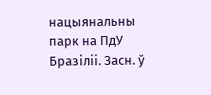нацыянальны парк на ПдУ Бразіліі. Засн. ў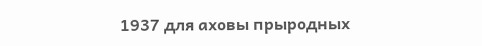1937 для аховы прыродных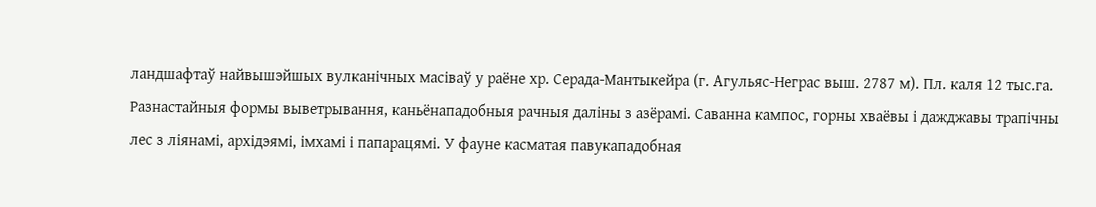ландшафтаў найвышэйшых вулканічных масіваў у раёне хр. Серада-Мантыкейра (г. Агульяс-Неграс выш. 2787 м). Пл. каля 12 тыс.га. Разнастайныя формы выветрывання, каньёнападобныя рачныя даліны з азёрамі. Саванна кампос, горны хваёвы і дажджавы трапічны лес з ліянамі, архідэямі, імхамі і папарацямі. У фауне касматая павукападобная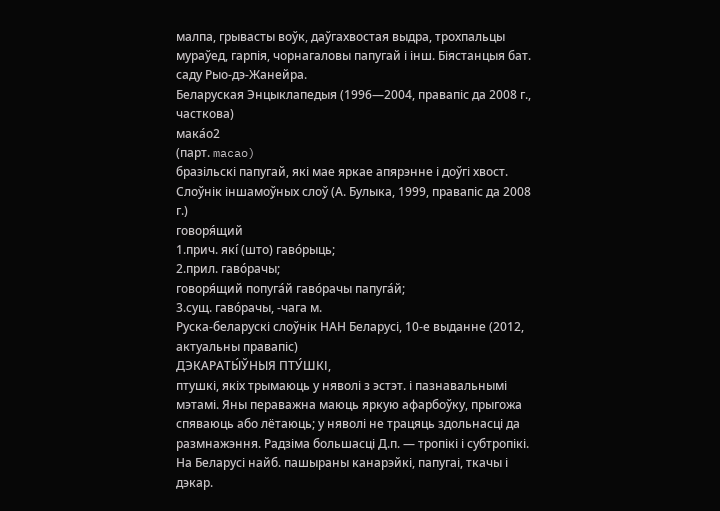малпа, грывасты воўк, даўгахвостая выдра, трохпальцы мураўед, гарпія, чорнагаловы папугай і інш. Біястанцыя бат. саду Рыо-дэ-Жанейра.
Беларуская Энцыклапедыя (1996—2004, правапіс да 2008 г., часткова)
мака́о2
(парт. macao)
бразільскі папугай, які мае яркае апярэнне і доўгі хвост.
Слоўнік іншамоўных слоў (А. Булыка, 1999, правапіс да 2008 г.)
говоря́щий
1.прич. які́ (што) гаво́рыць;
2.прил. гаво́рачы;
говоря́щий попуга́й гаво́рачы папуга́й;
3.сущ. гаво́рачы, -чага м.
Руска-беларускі слоўнік НАН Беларусі, 10-е выданне (2012, актуальны правапіс)
ДЭКАРАТЫ́ЎНЫЯ ПТУ́ШКІ,
птушкі, якіх трымаюць у няволі з эстэт. і пазнавальнымі мэтамі. Яны пераважна маюць яркую афарбоўку, прыгожа спяваюць або лётаюць; у няволі не трацяць здольнасці да размнажэння. Радзіма большасці Д.п. — тропікі і субтропікі. На Беларусі найб. пашыраны канарэйкі, папугаі, ткачы і дэкар.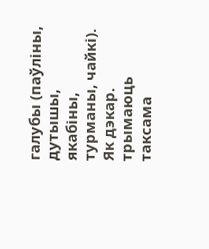галубы (паўліны, дутышы, якабіны, турманы, чайкі). Як дэкар. трымаюць таксама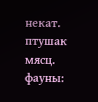некат. птушак мясц. фауны: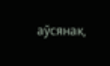аўсянак,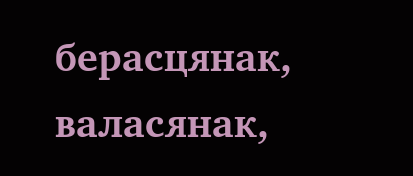берасцянак, валасянак,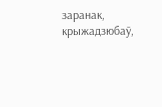заранак, крыжадзюбаў,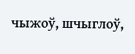чыжоў, шчыглоў,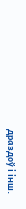драздоў і інш.